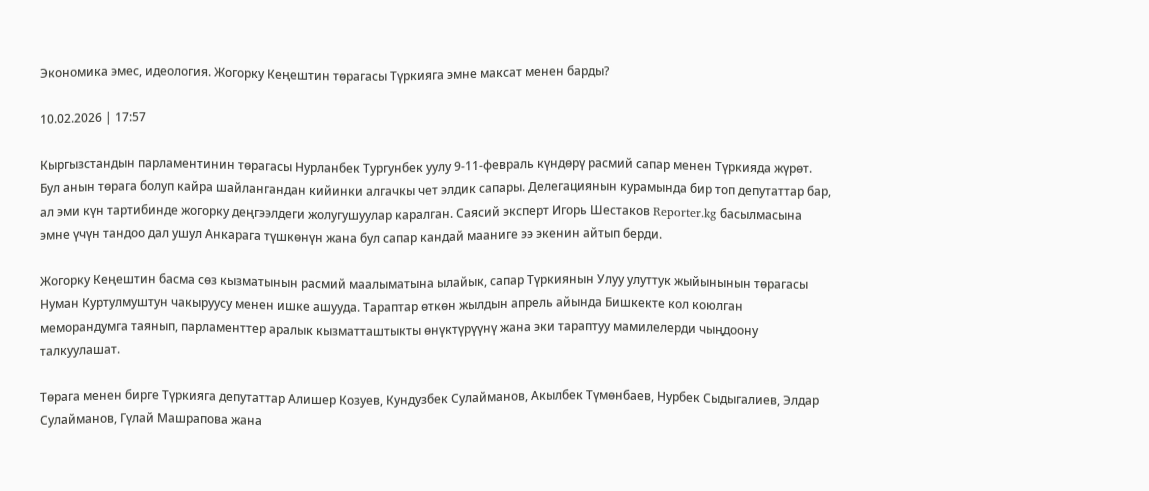Экономика эмес, идеология. Жогорку Кеңештин төрагасы Түркияга эмне максат менен барды?

10.02.2026 | 17:57

Кыргызстандын парламентинин төрагасы Нурланбек Тургунбек уулу 9-11-февраль күндөрү расмий сапар менен Түркияда жүрөт. Бул анын төрага болуп кайра шайлангандан кийинки алгачкы чет элдик сапары. Делегациянын курамында бир топ депутаттар бар, ал эми күн тартибинде жогорку деңгээлдеги жолугушуулар каралган. Саясий эксперт Игорь Шестаков Reporter.kg басылмасына эмне үчүн тандоо дал ушул Анкарага түшкөнүн жана бул сапар кандай мааниге ээ экенин айтып берди.

Жогорку Кеңештин басма сөз кызматынын расмий маалыматына ылайык, сапар Түркиянын Улуу улуттук жыйынынын төрагасы Нуман Куртулмуштун чакыруусу менен ишке ашууда. Тараптар өткөн жылдын апрель айында Бишкекте кол коюлган меморандумга таянып, парламенттер аралык кызматташтыкты өнүктүрүүнү жана эки тараптуу мамилелерди чыңдоону талкуулашат.

Төрага менен бирге Түркияга депутаттар Алишер Козуев, Кундузбек Сулайманов, Акылбек Түмөнбаев, Нурбек Сыдыгалиев, Элдар Сулайманов, Гүлай Машрапова жана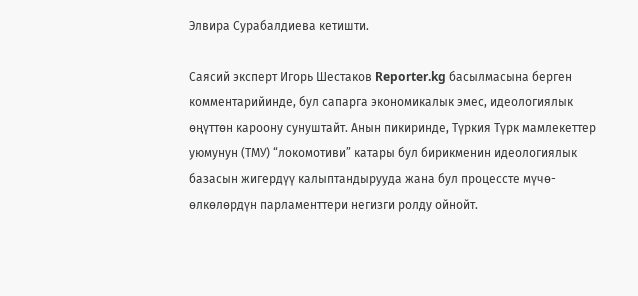Элвира Сурабалдиева кетишти.

Саясий эксперт Игорь Шестаков Reporter.kg басылмасына берген комментарийинде, бул сапарга экономикалык эмес, идеологиялык өңүттөн кароону сунуштайт. Анын пикиринде, Түркия Түрк мамлекеттер уюмунун (ТМУ) “локомотиви” катары бул бирикменин идеологиялык базасын жигердүү калыптандырууда жана бул процессте мүчө-өлкөлөрдүн парламенттери негизги ролду ойнойт.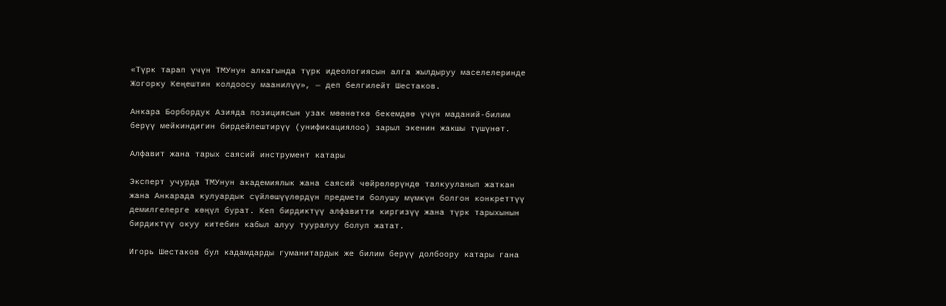«Түрк тарап үчүн ТМУнун алкагында түрк идеологиясын алга жылдыруу маселелеринде Жогорку Кеңештин колдоосу маанилүү», — деп белгилейт Шестаков.

Анкара Борбордук Азияда позициясын узак мөөнөткө бекемдөө үчүн маданий-билим берүү мейкиндигин бирдейлештирүү (унификациялоо) зарыл экенин жакшы түшүнөт.

Алфавит жана тарых саясий инструмент катары

Эксперт учурда ТМУнун академиялык жана саясий чөйрөлөрүндө талкууланып жаткан жана Анкарада кулуардык сүйлөшүүлөрдүн предмети болушу мүмкүн болгон конкреттүү демилгелерге көңүл бурат. Кеп бирдиктүү алфавитти киргизүү жана түрк тарыхынын бирдиктүү окуу китебин кабыл алуу тууралуу болуп жатат.

Игорь Шестаков бул кадамдарды гуманитардык же билим берүү долбоору катары гана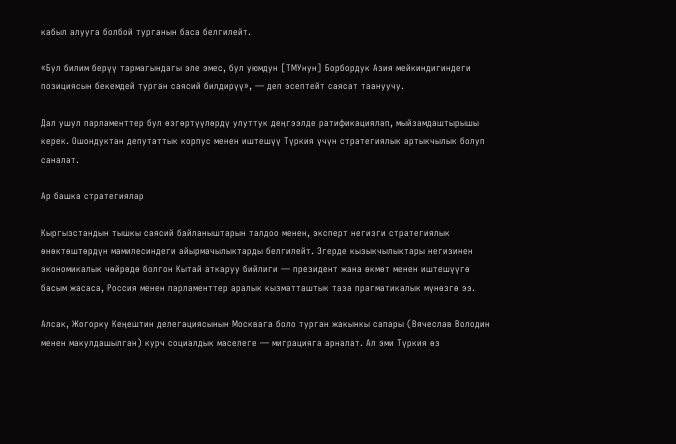кабыл алууга болбой турганын баса белгилейт.

«Бул билим берүү тармагындагы эле эмес, бул уюмдун [ТМУнун] Борбордук Азия мейкиндигиндеги позициясын бекемдей турган саясий билдирүү», — деп эсептейт саясат таануучу.

Дал ушул парламенттер бул өзгөртүүлөрдү улуттук деңгээлде ратификациялап, мыйзамдаштырышы керек. Ошондуктан депутаттык корпус менен иштешүү Түркия үчүн стратегиялык артыкчылык болуп саналат.

Ар башка стратегиялар

Кыргызстандын тышкы саясий байланыштарын талдоо менен, эксперт негизги стратегиялык өнөктөштөрдүн мамилесиндеги айырмачылыктарды белгилейт. Эгерде кызыкчылыктары негизинен экономикалык чөйрөдө болгон Кытай аткаруу бийлиги — президент жана өкмөт менен иштешүүгө басым жасаса, Россия менен парламенттер аралык кызматташтык таза прагматикалык мүнөзгө ээ.

Алсак, Жогорку Кеңештин делегациясынын Москвага боло турган жакынкы сапары (Вячеслав Володин менен макулдашылган) курч социалдык маселеге — миграцияга арналат. Ал эми Түркия өз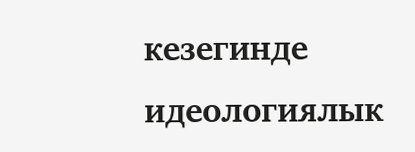кезегинде идеологиялык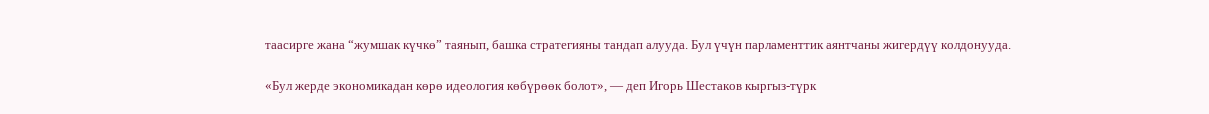таасирге жана “жумшак күчкө” таянып, башка стратегияны тандап алууда. Бул үчүн парламенттик аянтчаны жигердүү колдонууда.

«Бул жерде экономикадан көрө идеология көбүрөөк болот», — деп Игорь Шестаков кыргыз-түрк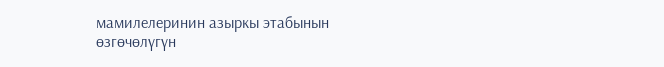мамилелеринин азыркы этабынын өзгөчөлүгүн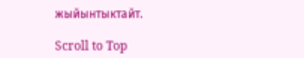жыйынтыктайт.

Scroll to Top